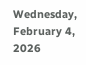Wednesday, February 4, 2026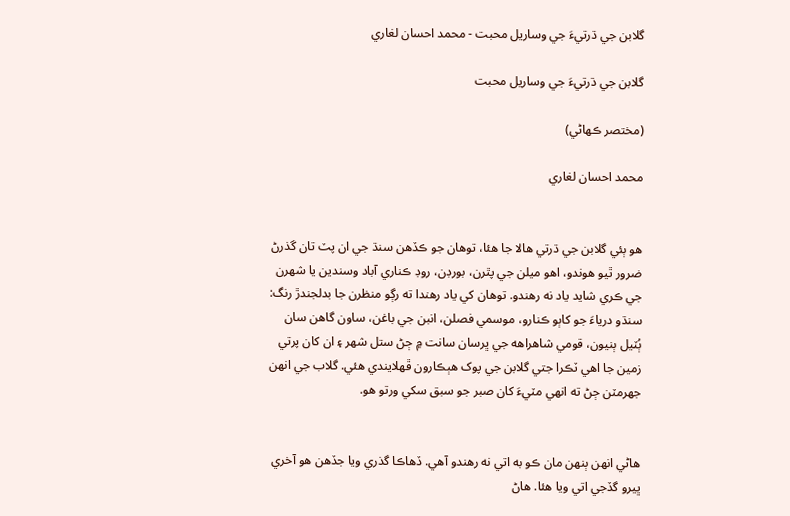گلابن جي ڌرتيءَ جي وساريل محبت - محمد احسان لغاري

گلابن جي ڌرتيءَ جي وساريل محبت

(مختصر ڪهاڻي)

محمد احسان لغاري


هو ٻئي گلابن جي ڌرتي هالا جا هئا، توهان جو ڪڏهن سنڌ جي ان پٽ تان گذرڻ ضرور ٿيو ھوندو، اھو ميلن جي پٿرن، بورڊن، روڊ ڪناري آباد وسندين يا شھرن جي ڪري شايد ياد نه رهندو. توهان کي ياد رهندا ته رڳو منظرن جا بدلجندڙ رنگ: سنڌو درياءَ جو کاٻو ڪنارو، موسمي فصلن، انبن جي باغن، ساون گاھن سان ٻُٽيل ٻنيون، قومي شاهراهه جي ڀرسان سانت ۾ ڄڻ ستل شهر ۽ ان کان پرتي زمين جا اهي ٽڪرا جتي گلابن جي پوک ھٻڪارون ڦهلايندي ھئي. گلاب جي انھن جھرمٽن ڄڻ ته انھي مٽيءَ کان صبر جو سبق سکي ورتو ھو.


هاڻي انهن ٻنھن مان ڪو به اتي نه رهندو آھي. ڏهاڪا گذري ويا جڏهن هو آخري ڀيرو گڏجي اتي ويا هئا. ھاڻ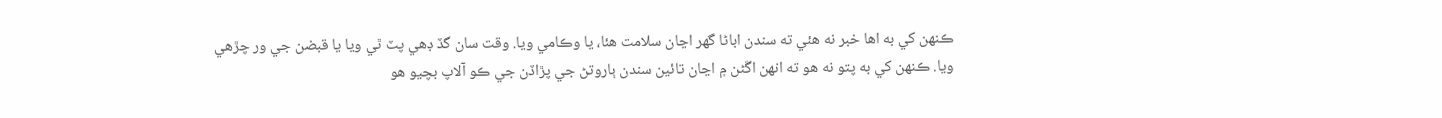ڪنهن کي به اها خبر نه هئي ته سندن اباڻا گهر اڃان سلامت هئا، يا وڪامي ويا. وقت سان گڏ ڊهي پٽ ٿي ويا يا قبضن جي ور چڙهي ويا. ڪنهن کي به پتو نه هو ته انهن اڱڻن ۾ اڃان تائين سندن ٻاروتڻ جي پڙاڏن جي ڪو آلاپ بچيو هو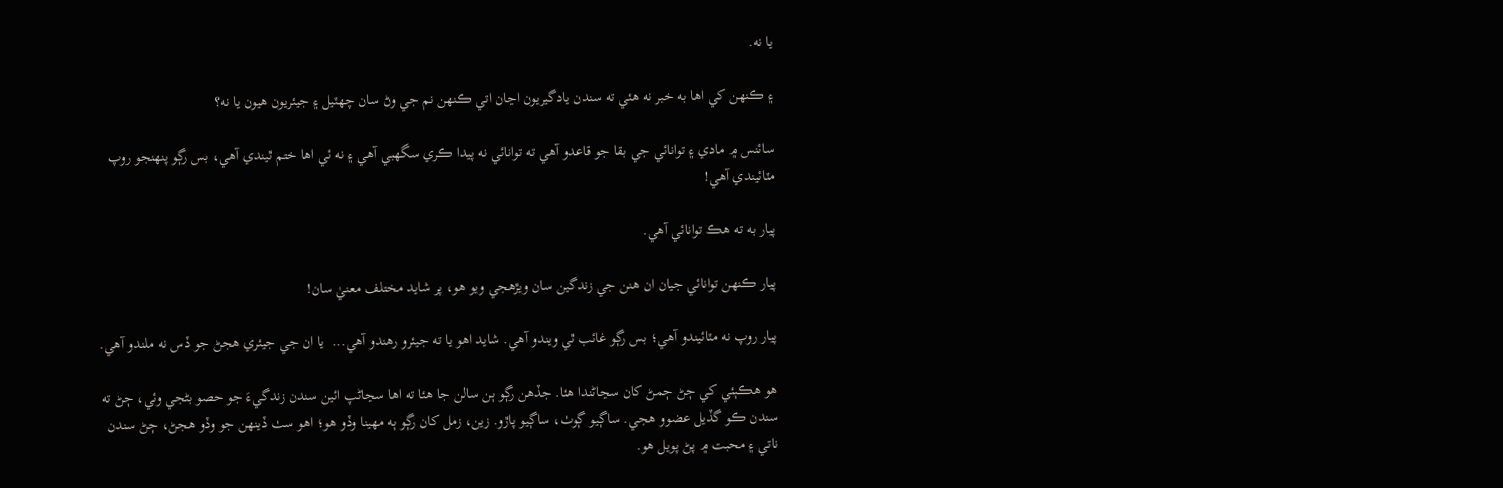يا نه.

۽ ڪنهن کي اها به خبر نه هئي ته سندن يادگيريون اڃان اتي ڪنھن نم جي وڻ سان چهٽيل ۽ جيئريون هيون يا نه؟

سائنس ۾ مادي ۽ توانائي جي بقا جو قاعدو آھي ته توانائي نه پيدا ڪري سگھبي آھي ۽ نه ئي اھا ختم ٿيندي آھي، بس رڳو پنهنجو روپ مٽائيندي آهي!

پيار به ته هڪ توانائي آهي.

پيار ڪنھن توانائي جيان ان ھنن جي زندگين سان ويڙهجي ويو ھو، پر شايد مختلف معنيٰ سان!

پيار روپ نه مٽائيندو آھي؛ بس رڳو غائب ٿي ويندو آھي. شايد اهو يا ته جيئرو رهندو آهي...  يا ان جي جيئري ھجڻ جو ڏس نه ملندو آھي.

هو هڪٻئي کي ڄڻ ڄمڻ کان سڃاڻندا هئا. جڏهن رڳو ٻن سالن جا هئا ته اها سڃاڻپ ائين سندن زندگيءَ جو حصو بڻجي وئي، ڄڻ ته سندن ڪو گڏيل عضوو ھجي. ساڳيو ڳوٺ، ساڳيو پاڙو. زين، زمل کان رڳو ٻه مهينا وڏو هو؛ اھو سٺ ڏينهن جو وڏو ھجڻ، ڄڻ سندن ناتي ۽ محبت ۾ پڻ پويل ھو.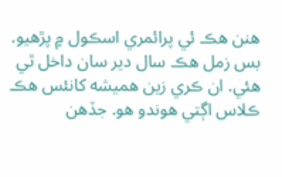هنن هڪ ئي پرائمري اسڪول ۾ پڙهيو. بس زمل هڪ سال دير سان داخل ٿي هئي. ان ڪري زين هميشه کانئس هڪ ڪلاس اڳتي هوندو هو. جڏهن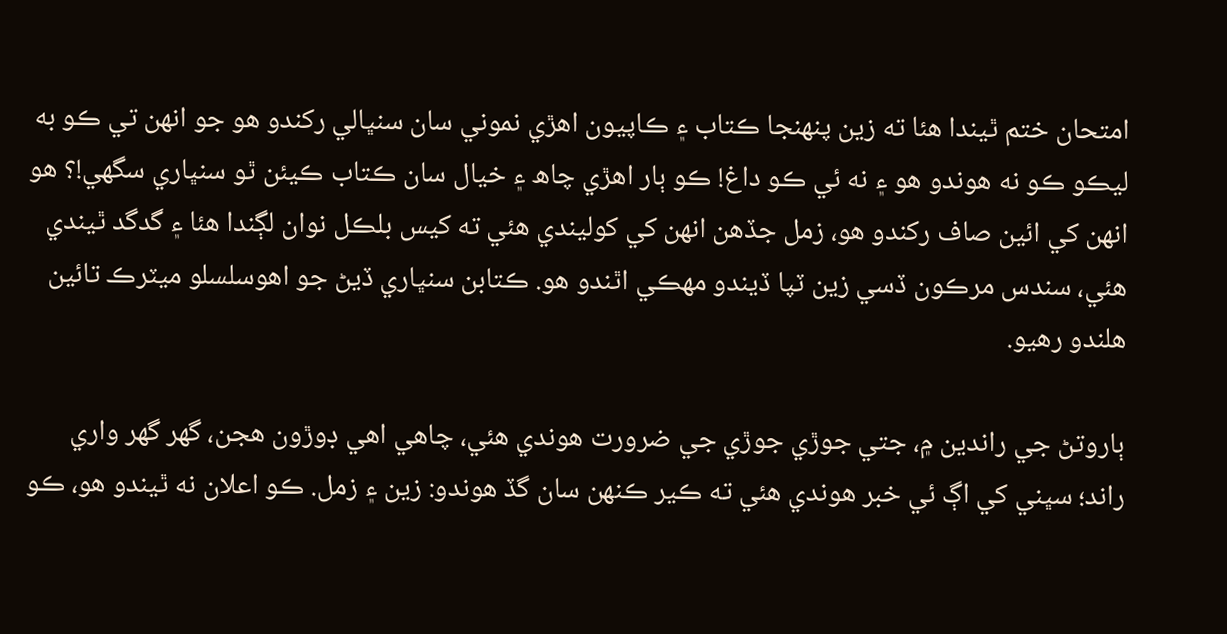امتحان ختم ٿيندا هئا ته زين پنهنجا ڪتاب ۽ ڪاپيون اھڙي نموني سان سنڀالي رکندو هو جو انھن تي ڪو به ليڪو ڪو نه هوندو هو ۽ نه ئي ڪو داغ! ڪو ٻار اھڙي چاھ ۽ خيال سان ڪتاب ڪيئن ٿو سنڀاري سگھي!؟ هو انهن کي ائين صاف رکندو هو، زمل جڏهن انهن کي کوليندي ھئي ته کيس بلڪل نوان لڳندا ھئا ۽ گدگد ٿيندي ھئي، سندس مرڪون ڏسي زين ٽپا ڏيندو مھڪي اٿندو ھو. ڪتابن سنڀاري ڏيڻ جو اھوسلسلو ميٽرڪ تائين هلندو رهيو.

ٻاروتڻ جي راندين ۾، جتي جوڙي جوڙي جي ضرورت هوندي هئي، چاهي اهي ڊوڙون هجن، گهر گهر واري راند؛ سڀني کي اڳ ئي خبر هوندي هئي ته ڪير ڪنهن سان گڏ هوندو: زين ۽ زمل. ڪو اعلان نه ٿيندو هو، ڪو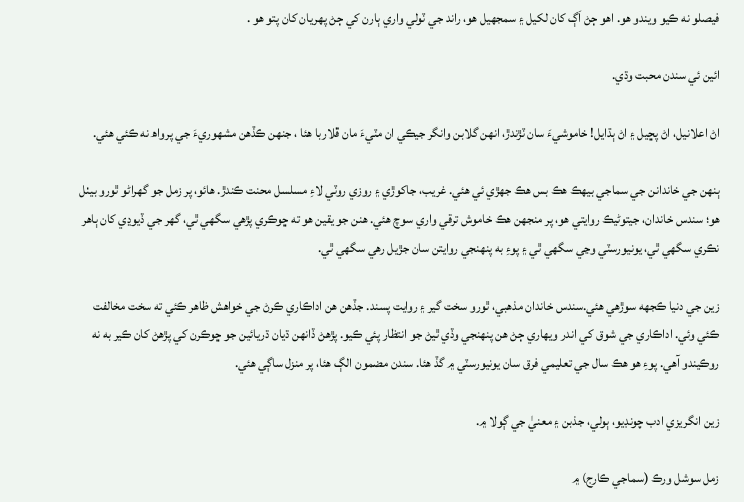فيصلو نه ڪيو ويندو هو. اهو ڄڻ اَڳ کان لکيل ۽ سمجهيل ھو، راند جي ٽولي واري ٻارن کي ڄڻ پهريان کان پتو ھو .

ائين ئي سندن محبت وڌي.

اڻ اعلانيل، اڻ پڇيل ۽ اڻ ٻڌايل! خاموشيءَ سان ٽڙندڙ، انهن گلابن وانگر جيڪي ان مٽيءَ مان ڦلاربا ھئا ، جنهن ڪڏهن مشهوريءَ جي پرواھ نه ڪئي هئي.

ٻنھن جي خاندانن جي سماجي بيهڪ ھڪ بس ھڪ جھڙي ئي ھئي. غريب، جاکوڙي ۽ روزي روٽي لاءِ مسلسل محنت ڪندڙ. ھائو، پر زمل جو گھراڻو ٿورو بيٺل ھو؛ سندس خاندان، جيتوڻيڪ روايتي هو، پر منجهن هڪ خاموش ترقي واري سوچ هئي. هنن جو يقين هو ته ڇوڪري پڙهي سگهي ٿي، گهر جي ڏيوڍي کان ٻاهر نڪري سگهي ٿي، يونيورسٽي وڃي سگهي ٿي ۽ پوءِ به پنهنجي روايتن سان جڙيل رهي سگهي ٿي.

زين جي دنيا ڪجهه سوڙهي هئي.سندس خاندان مذهبي، ٿورو سخت گير ۽ روايت پسند. جڏهن هن اداڪاري ڪرڻ جي خواهش ظاهر ڪئي ته سخت مخالفت ڪئي وئي. اداڪاري جي شوق کي اندر ويهاري ڄڻ ھن پنھنجي وڏي ٿيڻ جو انتظار پئي ڪيو. پڙھڻ ڏانھن ڌيان ڌريائين جو ڇوڪرن کي پڙھڻ کان ڪير به نه روڪيندو آھي. پوءِ هو ھڪ سال جي تعليمي فرق سان يونيورسٽي ۾ گڏ ھئا. سندن مضمون الڳ هئا، پر منزل ساڳي هئي.

زين انگريزي ادب چونڊيو، ٻولي، جذبن ۽ معنيٰ جي ڳولا ۾.

زمل سوشل ورڪ (سماجي ڪارج) ۾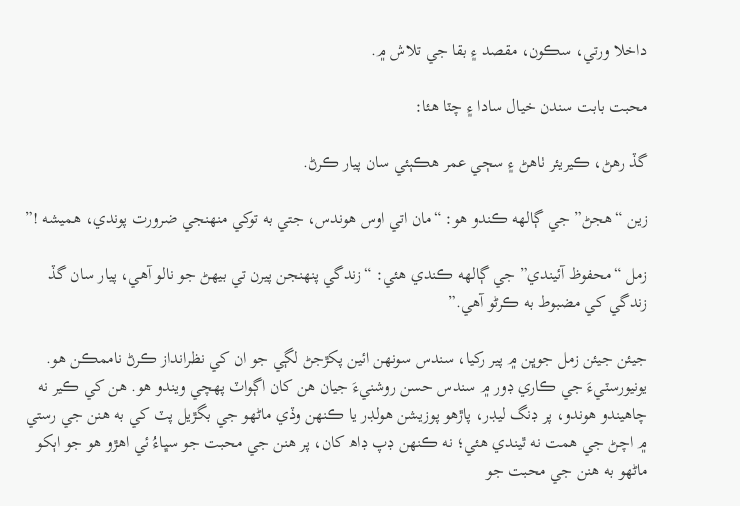داخلا ورتي، سڪون، مقصد ۽ بقا جي تلاش ۾.

محبت بابت سندن خيال سادا ۽ چٽا هئا:

گڏ رهڻ، ڪيريئر ٺاھڻ ۽ سڄي عمر هڪٻئي سان پيار ڪرڻ.

زين “ھجڻ” جي ڳالهه ڪندو هو: “مان اتي اوس هوندس، جتي به توکي منهنجي ضرورت پوندي، هميشه !”

زمل “محفوظ آئيندي” جي ڳالهه ڪندي هئي: “زندگي پنهنجن پيرن تي بيهڻ جو نالو آھي، پيار سان گڏ زندگي کي مضبوط به ڪرڻو آھي.”

جيئن جيئن زمل جوڀن ۾ پير رکيا، سندس سونهن ائين پکڙجڻ لڳي جو ان کي نظرانداز ڪرڻ ناممڪن هو. يونيورسٽيءَ جي ڪاري ڊور ۾ سندس حسن روشنيءَ جيان ھن کان اڳواٽ پهچي ويندو هو. ھن کي ڪير نه چاهيندو ھوندو، پر ڊنگ ليڊر، پاڙھو پوزيشن ھولڊر يا ڪنھن وڏي ماڻھو جي بگڙيل پٽ کي به هنن جي رستي ۾ اچڻ جي ھمت نه ٿيندي ھئي؛ نه ڪنھن ڊپ ڊاھ کان، پر ھنن جي محبت جو سڀاءُ ئي اھڙو ھو جو اٻکو ماڻھو به ھنن جي محبت جو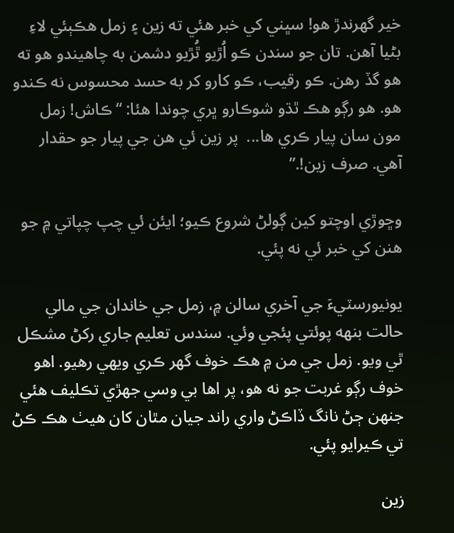خير گھرندڙ ھو! سڀني کي خبر هئي ته زين ۽ زمل هڪٻئي لاءِ بڻيا آهن. تان جو سندن ڪو اُڙيو ٿُڙيو دشمن به چاهيندو هو ته هو گڏ رهن. ڪو رقيب، ڪو کارو کر به حسد محسوس نه ڪندو هو. هو رڳو هڪ ٿڌو شوڪارو ڀري چوندا هئا: “ڪاش! زمل مون سان پيار ڪري ها...  پر زين ئي هن جي پيار جو حقدار آهي. صرف زين!.”

وڇوڙي اوچتو کين ڳولڻ شروع ڪيو؛ ايئن ئي چپ چپاتي ۾ جو ھنن کي خبر ئي نه پئي.

يونيورسٽيءَ جي آخري سالن ۾، زمل جي خاندان جي مالي حالت بنھه پوئتي پئجي وئي. سندس تعليم جاري رکڻ مشڪل ٿي ويو. زمل جي من ۾ هڪ خوف گهر ڪري ويهي رهيو. اھو خوف رڳو غربت جو نه ھو، پر اها بي وسي جھڙي تڪليف هئي جنھن ڄڻ نانگ ڏاڪڻ واري راند جيان مٿان کان هيٺ ھڪ ڪڻ تي ڪيرايو پئي.

زين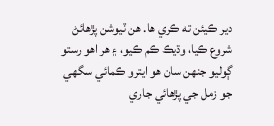دير ڪيئن ته ڪري ھا. هن ٽيوشن پڙهائڻ شروع ڪيا، وڌيڪ ڪم ڪيو، ۽ هر اهو رستو ڳوليو جنهن سان هو ايترو ڪمائي سگهي جو زمل جي پڙهائي جاري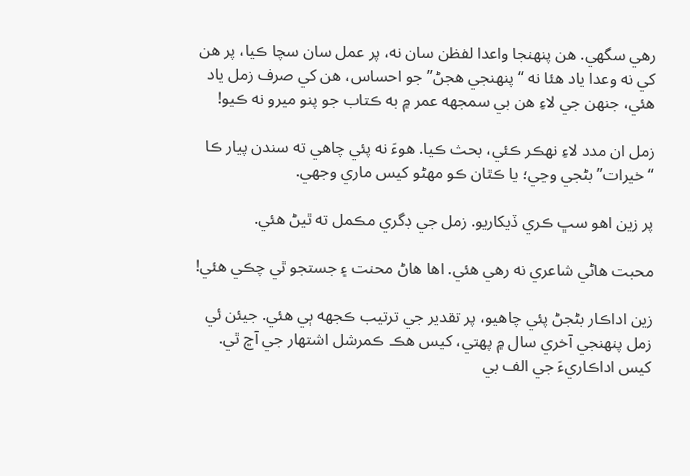رهي سگهي. هن پنهنجا واعدا لفظن سان نه، پر عمل سان سچا ڪيا، پر ھن کي نه وعدا ياد هئا نه “ پنھنجي ھجڻ” جو احساس، ھن کي صرف زمل ياد ھئي، جنھن جي لاءِ ھن بي سمجھه عمر ۾ به ڪتاب جو پنو ميرو نه ڪيو!

زمل ان مدد لاءِ نھڪر ڪئي، بحث ڪيا. هوءَ نه پئي چاهي ته سندن پيار ڪا “خيرات” بڻجي وڃي؛ يا ڪٿان ڪو مھڻو کيس ماري وجھي.

پر زين اهو سڀ ڪري ڏيکاريو. زمل جي ڊگري مڪمل ته ٿيڻ ھئي.

محبت هاڻي شاعري نه رهي هئي. اھا ھاڻ محنت ۽ جستجو ٿي چڪي ھئي!

زين اداڪار بڻجڻ پئي چاهيو، پر تقدير جي ترتيب ڪجهه ٻي هئي. جيئن ئي زمل پنهنجي آخري سال ۾ پهتي، کيس هڪ ڪمرشل اشتهار جي آڇ ٿي. کيس اداڪاريءَ جي الف بي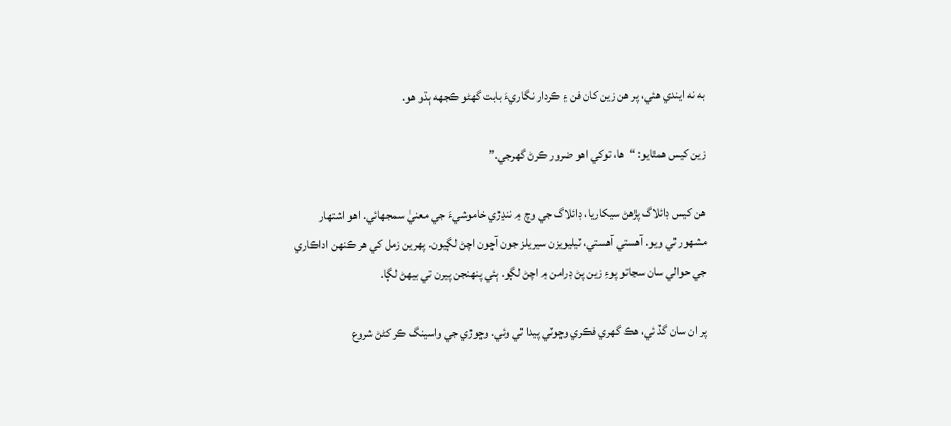به نه ايندي هئي، پر هن زين کان فن ۽ ڪردار نگاريءَ بابت گهڻو ڪجهه ٻڌو هو.

زين کيس همٿايو: “ها، توکي اهو ضرور ڪرڻ گهرجي.”

هن کيس ڊائلاگ پڙهڻ سيکاريا، ڊائلاگ جي وچ ۾ ننڍڙي خاموشيءَ جي معنيٰ سمجهائي. اهو اشتهار مشھور ٿي ويو. آهستي آهستي، ٽيليويزن سيريلز جون آڇون اچڻ لڳيون. پهرين زمل کي ھر ڪنھن اداڪاري جي حوالي سان سڃاتو پوءِ زين پڻ ڊرامن ۾ اچڻ لڳو. ٻئي پنهنجن پيرن تي بيهڻ لڳا.

پر ان سان گڏ ئي، هڪ گهري فڪري وڇوٽي پيدا ٿي وئي. وڇوڙي جي واسينگ ڪر کڻڻ شروع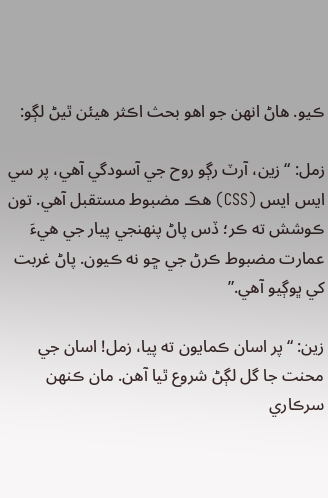ڪيو. ھاڻ انهن جو اهو بحث اڪثر هيئن ٿيڻ لڳو:

زمل: “زين، آرٽ رڳو روح جي آسودگي آهي، پر سي ايس ايس (CSS) هڪ مضبوط مستقبل آھي. تون ڪوشش ته ڪر؛ ڏس پاڻ پنھنجي پيار جي هيءَ عمارت مضبوط ڪرڻ جي ڇو نه ڪيون. پاڻ غربت کي ڀوڳيو آھي.”

زين: “پر اسان ڪمايون ته پيا، زمل! اسان جي محنت جا گل لڳڻ شروع ٿيا آهن. مان ڪنهن سرڪاري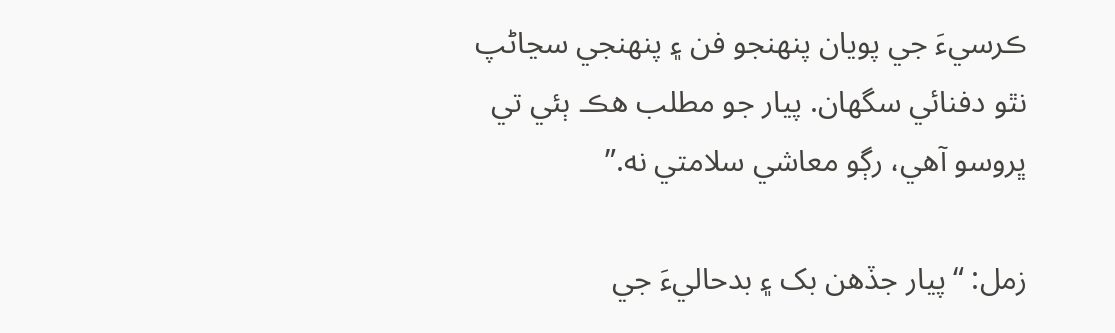ڪرسيءَ جي پويان پنهنجو فن ۽ پنهنجي سڃاڻپ نٿو دفنائي سگهان. پيار جو مطلب هڪ ٻئي تي ڀروسو آهي، رڳو معاشي سلامتي نه.”

زمل: “پيار جڏهن بک ۽ بدحاليءَ جي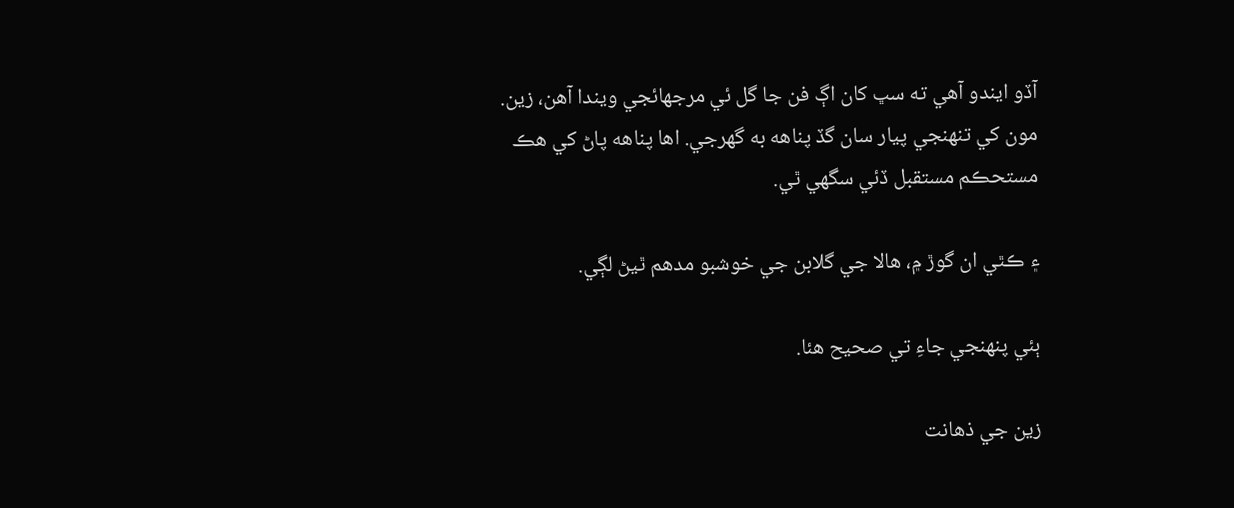آڏو ايندو آهي ته سڀ کان اڳ فن جا گل ئي مرجهائجي ويندا آهن، زين. مون کي تنهنجي پيار سان گڏ پناهه به گهرجي. اها پناهه پاڻ کي هڪ مستحڪم مستقبل ڏئي سگهي ٿي.

۽ ڪٿي ان گوڙ ۾، هالا جي گلابن جي خوشبو مدھم ٿيڻ لڳي.

ٻئي پنهنجي جاءِ تي صحيح هئا.

زين جي ذهانت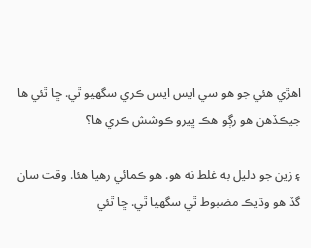اهڙي هئي جو هو سي ايس ايس ڪري سگهيو ٿي. ڇا ٿئي ها جيڪڏهن هو رڳو هڪ ڀيرو ڪوشش ڪري ها؟

۽ زين جو دليل به غلط نه هو. هو ڪمائي رهيا هئا. وقت سان گڏ هو وڌيڪ مضبوط ٿي سگهيا ٿي. ڇا ٿئي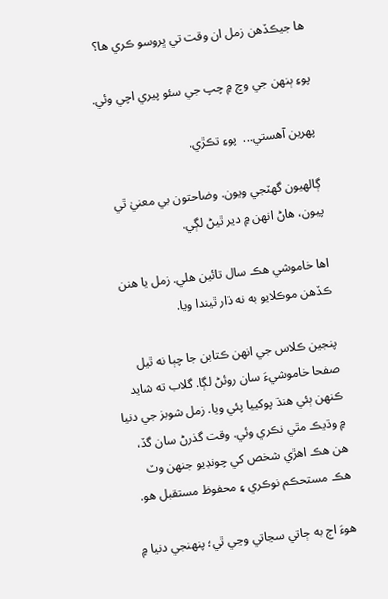ها جيڪڏهن زمل ان وقت تي ڀروسو ڪري ها؟

پوءِ ٻنھن جي وچ ۾ چپ جي سئو پيري اچي وئي.

پهرين آهستي...  پوءِ تڪڙي.

ڳالهيون گهٽجي ويون. وضاحتون بي معنيٰ ٿي پيون، ھاڻ انھن ۾ دير ٿيڻ لڳي.

اها خاموشي هڪ سال تائين هلي. زمل يا ھنن ڪڏهن موڪلايو به نه ڌار ٿيندا ويا.

پنجين ڪلاس جي انهن ڪتابن جا چٻا نه ٿيل صفحا خاموشيءَ سان روئڻ لڳا. گلاب ته شايد ڪنهن ٻئي هنڌ پوکييا پئي ويا. زمل شوبز جي دنيا ۾ وڌيڪ مٿي نڪري وئي. وقت گذرڻ سان گڏ، هن هڪ اهڙي شخص کي چونڊيو جنهن وٽ هڪ مستحڪم نوڪري ۽ محفوظ مستقبل هو.

هوءَ اڄ به ڄاتي سڃاتي وڃي ٿي؛ پنهنجي دنيا ۾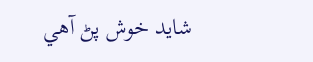شايد خوش پڻ آهي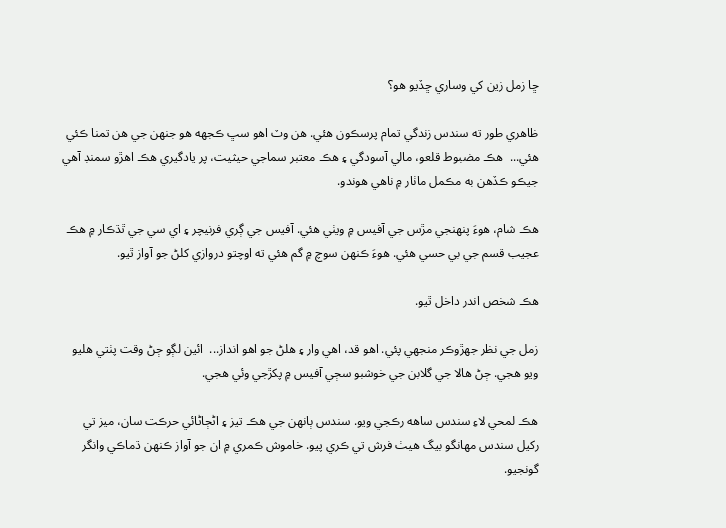ڇا زمل زين کي وساري ڇڏيو هو؟

ظاهري طور ته سندس زندگي تمام پرسڪون هئي. هن وٽ اهو سڀ ڪجهه هو جنهن جي هن تمنا ڪئي هئي...  هڪ مضبوط قلعو، مالي آسودگي ۽ هڪ معتبر سماجي حيثيت، پر يادگيري هڪ اهڙو سمنڊ آهي جيڪو ڪڏهن به مڪمل ماٺار ۾ ناهي ھوندو.

هڪ شام، هوءَ پنهنجي مڙس جي آفيس ۾ ويٺي هئي. آفيس جي ڳري فرنيچر ۽ اي سي جي ٿڌڪار ۾ هڪ عجيب قسم جي بي حسي هئي. هوءَ ڪنهن سوچ ۾ گم هئي ته اوچتو دروازي کلڻ جو آواز ٿيو.

هڪ شخص اندر داخل ٿيو.

زمل جي نظر جهڙوڪر منجهي پئي. اهو قد، اهي وار ۽ هلڻ جو اهو انداز...  ائين لڳو ڄڻ وقت پٺتي هليو ويو هجي. ڄڻ هالا جي گلابن جي خوشبو سڄي آفيس ۾ پکڙجي وئي هجي.

هڪ لمحي لاءِ سندس ساهه رڪجي ويو. سندس ٻانهن جي هڪ تيز ۽ اڻڄاڻائي حرڪت سان، ميز تي رکيل سندس مهانگو بيگ هيٺ فرش تي ڪري پيو. خاموش ڪمري ۾ ان جو آواز ڪنهن ڌماڪي وانگر گونجيو.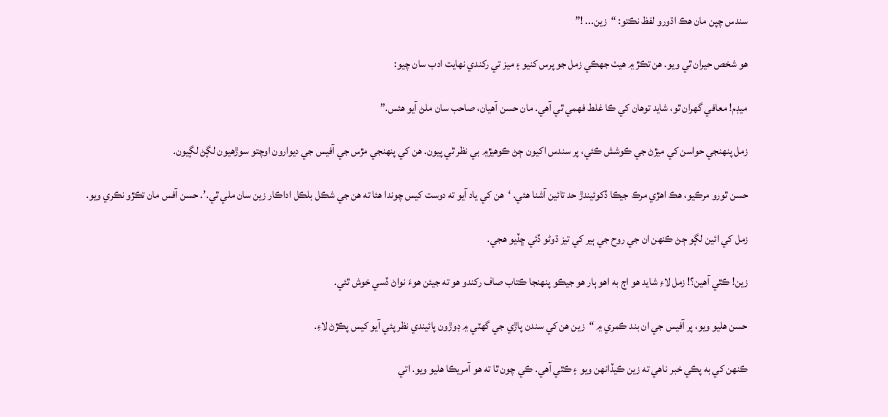سندس چپن مان هڪ اڌورو لفظ نڪتو: “زين... !”

هو شخص حيران ٿي ويو. هن تڪڙ ۾ هيٺ جهڪي زمل جو پرس کنيو ۽ ميز تي رکندي نهايت ادب سان چيو:

ميڊم! معافي گهران ٿو، شايد توهان کي ڪا غلط فهمي ٿي آهي. مان حسن آهيان، صاحب سان ملڻ آيو هئس.”

زمل پنهنجي حواسن کي ميڙڻ جي ڪوشش ڪئي، پر سندس اکيون ڄڻ ڪوهيڙ۾ بي نظر ٿي پيون. هن کي پنهنجي مڙس جي آفيس جي ديوارون اوچتو سوڙهيون لڳڻ لڳيون.

حسن ٿورو مرڪيو، هڪ اهڙي مرڪ جيڪا ڏکوئيندڙ حد تائين آشنا هئي. ‘هن کي ياد آيو ته دوست کيس چوندا ھئا ته ھن جي شڪل بلڪل اداڪار زين سان ملي ٿي.’. حسن آفس مان تڪڙو نڪري ويو.

زمل کي ائين لڳو ڄڻ ڪنهن ان جي روح جي ٻير کي تيز ڌوڻو ڏئي ڇڏيو هجي.

زين! ڪٿي آهين؟! زمل لاءِ شايد هو اڄ به اهو ٻار هو جيڪو پنهنجا ڪتاب صاف رکندو هو ته جيئن هوءَ نواڻ ڏسي خوش ٿئي.

حسن هليو ويو، پر آفيس جي ان بند ڪمري ۾ “زين ھن کي سندن پاڙي جي گھٽي ۾ ڊوڙون پائيندي نظر پئي آيو کيس پڪڙڻ لاءِ.

ڪنهن کي به پڪي خبر ناهي ته زين ڪيڏانهن ويو ۽ ڪٿي آھي. ڪي چون ٿا ته هو آمريڪا هليو ويو. اتي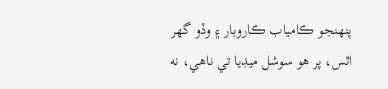پنهنجو ڪامياب ڪاروبار ۽ وڏو گهر اٿس، پر هو سوشل ميڊيا تي ناهي، نه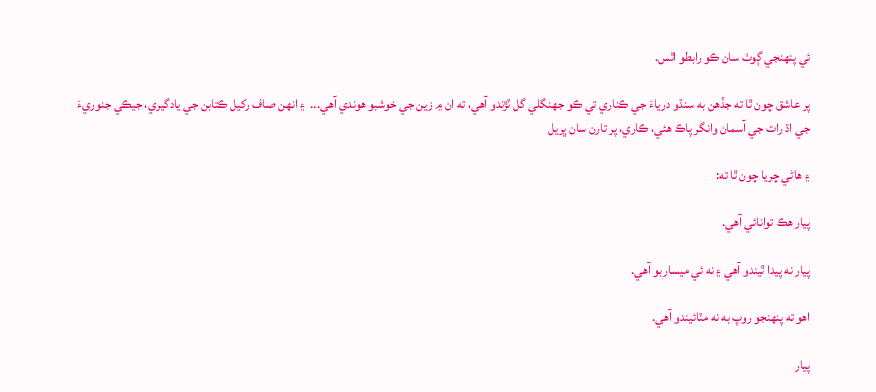ئي پنهنجي ڳوٺ سان ڪو رابطو اٿس.

پر عاشق چون ٿا ته جڏهن به سنڌو درياءَ جي ڪناري تي ڪو جهنگلي گل ٽڙندو آهي، ته ان ۾ زين جي خوشبو هوندي آهي...  ۽ انهن صاف رکيل ڪتابن جي يادگيري، جيڪي جنوريءَ جي اڌ رات جي آسمان وانگر پاڪ هئي، ڪاري، پر تارن سان ڀريل

۽ هاڻي چريا چون ٿا ته:

پيار هڪ توانائي آهي.

پيار نه پيدا ٿيندو آهي ۽ نه ئي ميساربو آهي.

اهو ته پنهنجو روپ به نه مٽائيندو آهي.

پيار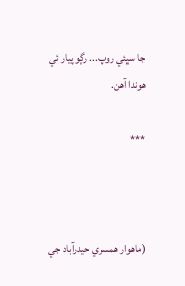جا سڀئي روپ... رڳو پيار ئي هوندا آهن.

***



(ماھوار ھمسري حيدرآباد جي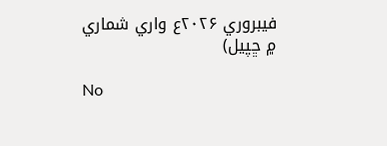فيبروري ۲۰۲۶ع واري شماري ۾ ڇپيل)

No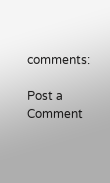comments:

Post a Comment